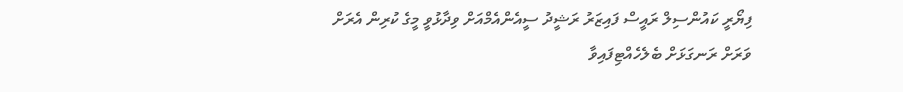ފިޔޯރީ ކައުންސިލް ރައީސް ފައިޒަރު ރަޝީދު ސީއެންއެމްއަށް ވިދާޅުވީ މީގެ ކުރިން އެރަށް ވަރަށް ރަނގަޅަށް ބެލެހެއްޓިފައިވާ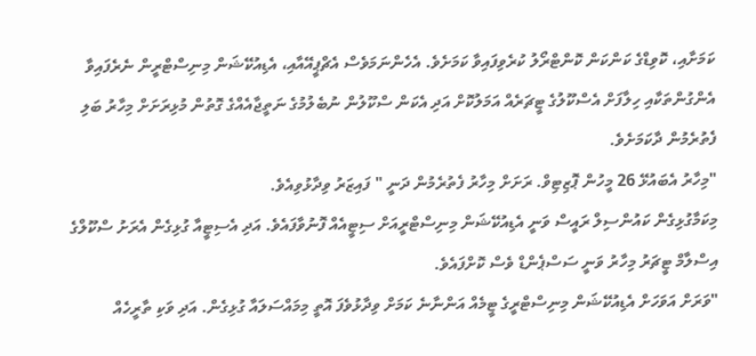ކަމަށާއި، ކޮވިޑްގެ ކަންކަން ކޮންޓްރޯލު ކުރެވިފައިވާ ކަމަށެވެ. އެހެންނަމަވެސް އެޗްޕީއޭއާއި، އެޑިއުކޭޝަން މިނިސްޓްރީން ނެރެފައިވާ އެންގުންތަކާއި ހިލާފަށް އެސްކޫލުގެ ޓީޗަރެއް އަމަލުކޮށް އަދި އެކަން ސްކޫލުން ނުބެލުމުގެ ނަތީޖާއެއްގެ ގޮތުން މުޅިރަށަށް މިހާރު ބަލި ފެތުރެމުން ދާކަމަށެވެ.
"މިހާރު އެބައުޅޭ 26 މީހުން ޕޮޒިޓިވް. ރަށަށް މިހާރު ފެތުރެމުން ދަނީ " ފައިޒަރު ވިދާޅުވިއެވެ.
މިކަމާގުޅިގެން ކައުންސިލް ރައީސް ވަނީ އެޑިއުކޭޝަން މިނިސްޓްރީއަށް ސިޓީއެއް ފޮނުވާފައެވެ. އަދި އެސިޓީއާ ގުޅިގެން އެރަށު ސްކޫލްގެ އިސްލާމް ޓީޗަރު މިހާރު ވަނީ ސަސްޕެންޑް ވެސް ކޮށްފައެވެ.
"ވަރަށް އަވަހަށް އެޑިއުކޭޝަން މިނިސްޓްރީގެ ޓީމެއް އަންނާނެ ކަމަށް ވިދާޅުވެފަ އޮތީ މިމައްސަލައާ ގުޅިގެން. އަދި ވަކި ތާރީހެއް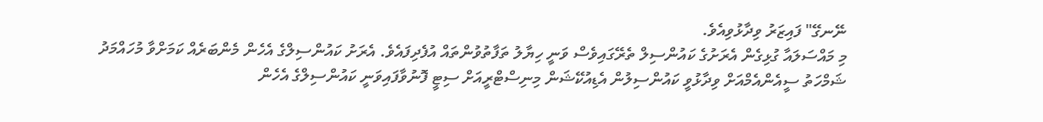ނޭނގޭ" ފައިޒަރު ވިދާޅުވިއެވެ.
މި މައްސަލައާ ގުޅިގެން އެރަށުގެ ކައުންސިލް ތެރޭގައިވެސް ވަނީ ހިޔާލު ތަފާތުވުންތައް އުފެދިފައެވެ. އެރަށު ކައުންސިލްގެ އެހެން މެންބަރެއް ކަމަށްވާ މުހައްމަދު ޝަމްހަތު ސީއެންއެމްއަށް ވިދާޅުވީ ކައުންސިލުން އެޑިއުކޭޝަން މިނިސްޓްރީއަށް ސިޓީ ފޮނުވާފައިވަނީ ކައުންސިލްގެ އެހެން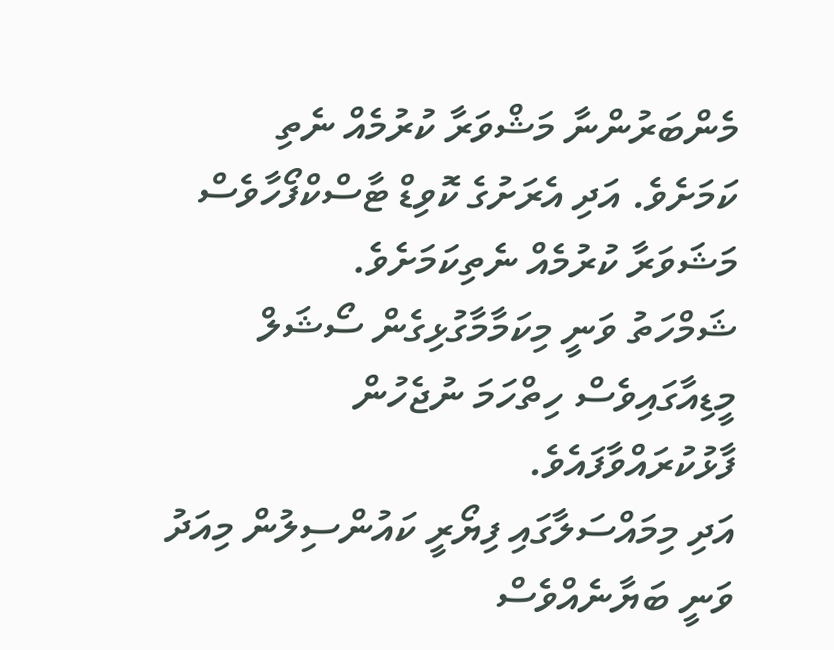މެންބަރުންނާ މަޝްވަރާ ކުރުމެއް ނެތި ކަމަށެވެ. އަދި އެރަށުގެ ކޮވިޑް ޓާސްކްފޯހާވެސް މަޝަވަރާ ކުރުމެއް ނެތިކަމަށެވެ.
ޝަމްހަތު ވަނީ މިކަމާމާގުޅިގެން ސޯޝަލް މީޑިއާގައިވެސް ހިތްހަމަ ނުޖެހުން ފާޅުކުރައްވާފައެވެ.
އަދި މިމައްސަލާގައި ފިޔޯރީ ކައުންސިލުން މިއަދު ވަނީ ބަޔާނެއްވެސް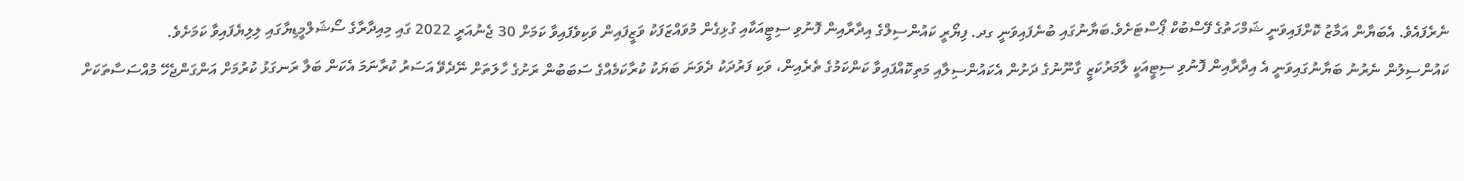ނެރެފައެވެ. އެބަޔާން އަމާޒު ކޮށްފައިވަނީ ޝަމްހަތުގެ ފޭސްބުކް ޕޯސްޓަށެވެ.ބަޔާނުގައި ބުނެފައިވަނީ ގދ. ފިޔޯރީ ކައުންސިލްގެ އިދާރާއިން ފޮނުވި ސިޓީއަކާއި ގުޅިގެން މުވައްޒަފަކު ވަޒީފައިން ވަކިވެފައިވާ ކަމަށް 30 ޖެނުއަރީ 2022 ގައި މިއިދާރާގެ ސޯޝަލްމީޑިޔާގައި ލިލިޔެފައިވާ ކަމަށެވެ.
ކައުންސިލުން ނެރުނު ބަޔާނުގައިވަނީ އެ އިދާރާއިން ފޮނުވި ސިޓީއަކީ ލާމަރުކަޒީ ގާނޫނުގެ ދަށުން އެކައުންސިލާއި މަތިކޮއްފައިވާ ކަންކަމުގެ ތެރެއިން، ވަކި ފަރުދަކު ދެވަނަ ބަޔަކު ކުރާކަމެއްގެ ސަބަބުން ރަށުގެ ހާލަތަށް ނޭދެވޭ އަސަރު ކުރާނަމަ އެކަން ބަލާ ރަނގަޅު ކުރުމަށް އަންގަންޖެހޭ މުއްސަސާތަކަށް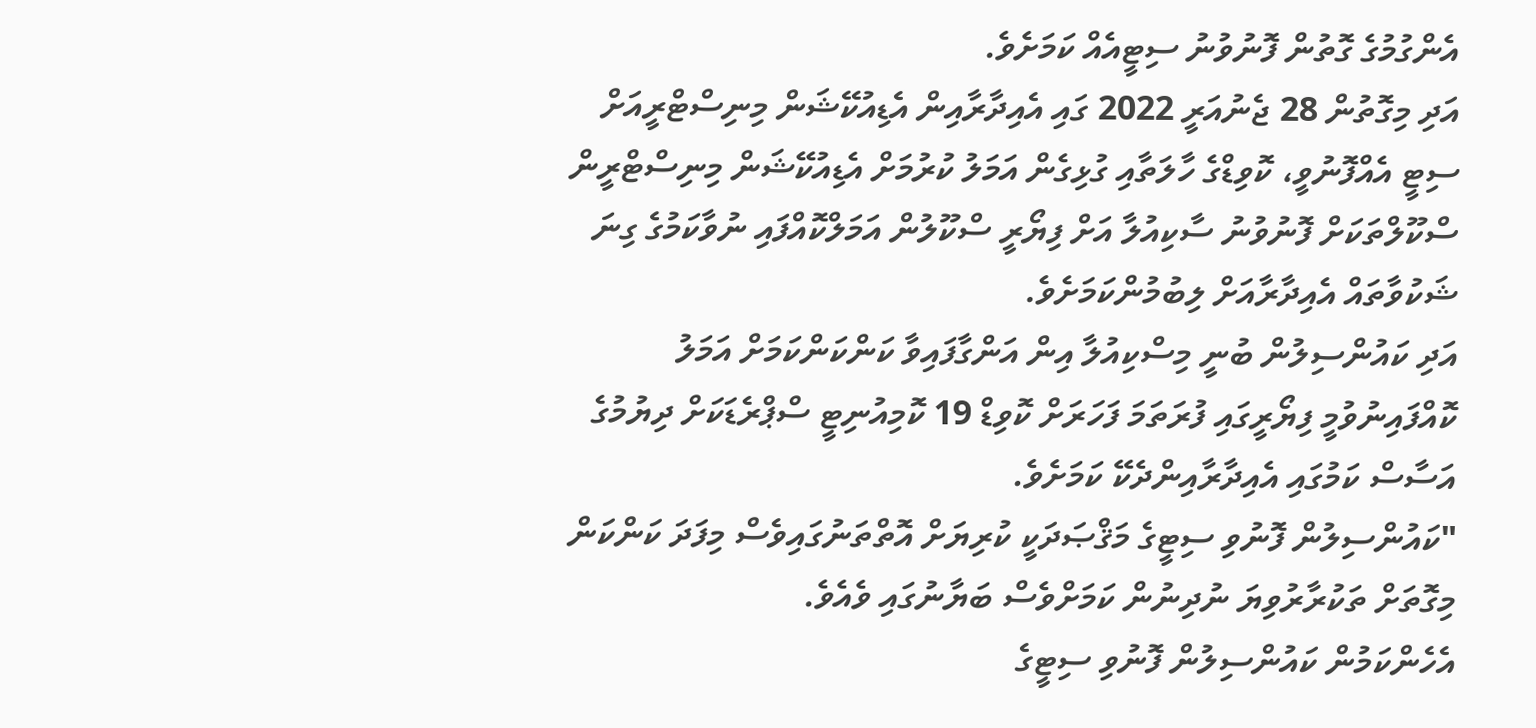އެންގުމުގެ ގޮތުން ފޮނުވުނު ސިޓީއެއް ކަމަށެވެ.
އަދި މިގޮތުން 28 ޖެނުއަރީ 2022 ގައި އެއިދާރާއިން އެޑިއުކޭޝަން މިނިސްޓްރީއަށް ސިޓީ އެއްފޮނުވީ، ކޮވިޑްގެ ހާލަތާއި ގުޅިގެން އަމަލު ކުރުމަށް އެޑިއުކޭޝަން މިނިސްޓްރީން ސްކޫލްތަކަށް ފޮނުވުނު ސާކިއުލާ އަށް ފިޔޯރީ ސްކޫލުން އަމަލްކޮއްފައި ނުވާކަމުގެ ގިނަ ޝަކުވާތައް އެއިދާރާއަށް ލިބުމުންކަމަށެވެ.
އަދި ކައުންސިލުން ބުނީ މިސްކިއުލާ އިން އަންގާފައިވާ ކަންކަންކަމަށް އަމަލު ކޮއްފައިނުވުމީ ފިޔޯރީގައި ފުރަތަމަ ފަހަރަށް ކޮވިޑް 19 ކޮމިއުނިޓީ ސްޕްރެޑަކަށް ދިޔުމުގެ އަސާސް ކަމުގައި އެއިދާރާއިންދެކޭ ކަމަށެވެ.
"ކައުންސިލުން ފޮނުވި ސިޓީގެ މަޤްޞަދަކީ ކުރިޔަށް އޮތްތަނުގައިވެސް މިފަދަ ކަންކަން މިގޮތަށް ތަކުރާރުވިޔަ ނުދިނުން ކަމަށްވެސް ބަޔާނުގައި ވެއެވެ.
އެހެންކަމުން ކައުންސިލުން ފޮނުވި ސިޓީގެ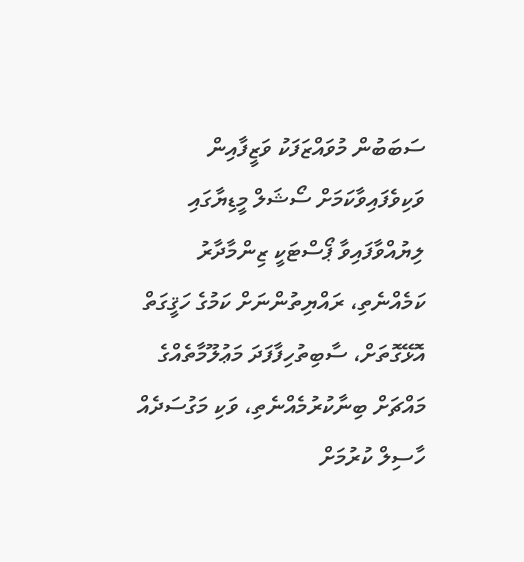ސަބަބުން މުވައްޒަފަކު ވަޒީފާއިން ވަކިވެފައިވާކަމަށް ސޯޝަލް މީޑިޔާގައި ލިޔުއްވާފައިވާ ޕޯސްޓަކީ ޒިންމާދާރު ކަމެއްނެތި، ރައްޔިތުންނަށް ކަމުގެ ހަޤީގަތް އޮޅޭގޮތަށް، ސާބިތުހިފާފަދަ މަޢުލޫމާތެއްގެ މައްޗަށް ބިނާކުރުމެއްނެތި، ވަކި މަގުސަދެއް ހާސިލް ކުރުމަށް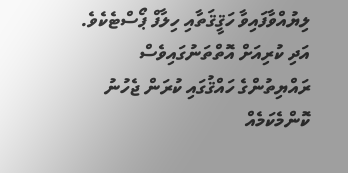ލިޔުއްވާފައިވާ ހަޤީޤަތާއި ހިލާފް ޕޯސްޓެކެވެ. އަދި ކުރިއަށް އޮތްތަނުގައިވެސް ރައްޔިތުންގެ ހައްޤުގައި ކުރަން ޖެހުނު ކޮންމެކަމެއް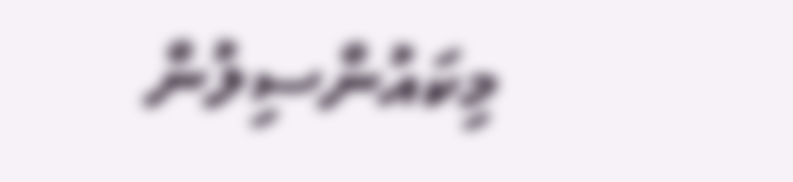މިކައުންސިލުން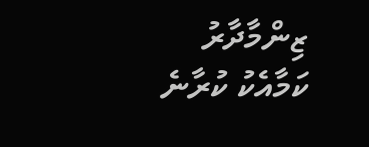ޒިންމާދާރު ކަމާއެކު ކުރާނެ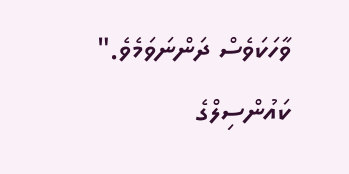ވާހަކަވެސް ދަންނަވަމެވެ." ކައުންސިލްގެ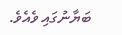ބަޔާނުގައި ވެއެވެ.